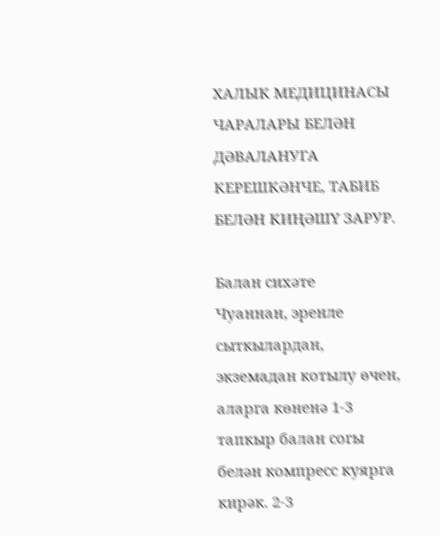ХАЛЫК МЕДИЦИНАСЫ ЧАРАЛАРЫ БЕЛӘН ДӘВАЛАНУГА КЕРЕШКӘНЧЕ, ТАБИБ БЕЛӘН КИҢӘШҮ ЗАРУР.

Балан сихәте
Чуаннан, эренле сыткылардан, экземадан котылу өчен, аларга көненә 1-3 тапкыр балан согы белән компресс куярга кирәк. 2-3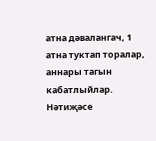атна дәвалангач, 1 атна туктап торалар, аннары тагын кабатлыйлар. Нәтиҗәсе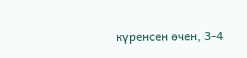күренсен өчен, 3-4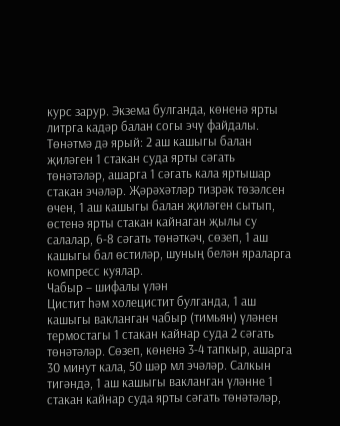курс зарур. Экзема булганда, көненә ярты литрга кадәр балан согы эчү файдалы. Төнәтмә дә ярый: 2 аш кашыгы балан җиләген 1 стакан суда ярты сәгать төнәтәләр, ашарга 1 сәгать кала яртышар стакан эчәләр. Җәрәхәтләр тизрәк төзәлсен өчен, 1 аш кашыгы балан җиләген сытып, өстенә ярты стакан кайнаган җылы су салалар, 6-8 сәгать төнәткәч, сөзеп, 1 аш кашыгы бал өстиләр, шуның белән яраларга компресс куялар.
Чабыр – шифалы үлән
Цистит һәм холецистит булганда, 1 аш кашыгы вакланган чабыр (тимьян) үләнен термостагы 1 стакан кайнар суда 2 сәгать төнәтәләр. Сөзеп, көненә 3-4 тапкыр, ашарга 30 минут кала, 50 шәр мл эчәләр. Салкын тигәндә, 1 аш кашыгы вакланган үләнне 1 стакан кайнар суда ярты сәгать төнәтәләр,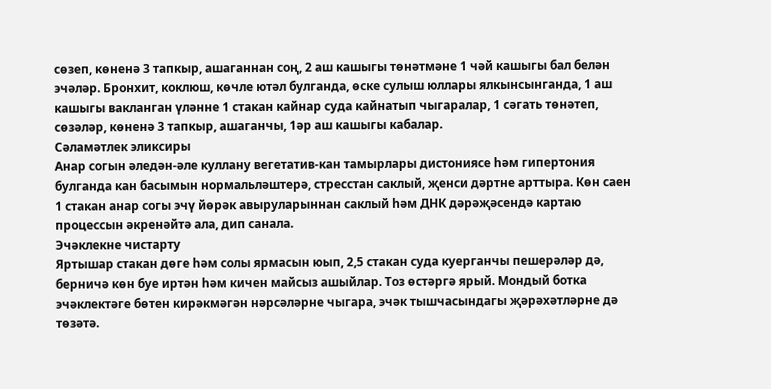сөзеп, көненә 3 тапкыр, ашаганнан соң, 2 аш кашыгы төнәтмәне 1 чәй кашыгы бал белән эчәләр. Бронхит, коклюш, көчле ютәл булганда, өске сулыш юллары ялкынсынганда, 1 аш кашыгы вакланган үләнне 1 стакан кайнар суда кайнатып чыгаралар, 1 сәгать төнәтеп, сөзәләр, көненә 3 тапкыр, ашаганчы, 1әр аш кашыгы кабалар.
Сәламәтлек эликсиры
Анар согын әледән-әле куллану вегетатив-кан тамырлары дистониясе һәм гипертония булганда кан басымын нормальләштерә, стресстан саклый, җенси дәртне арттыра. Көн саен 1 стакан анар согы эчү йөрәк авыруларыннан саклый һәм ДНК дәрәҗәсендә картаю процессын әкренәйтә ала, дип санала.
Эчәклекне чистарту
Яртышар стакан дөге һәм солы ярмасын юып, 2,5 стакан суда куерганчы пешерәләр дә, берничә көн буе иртән һәм кичен майсыз ашыйлар. Тоз өстәргә ярый. Мондый ботка эчәклектәге бөтен кирәкмәгән нәрсәләрне чыгара, эчәк тышчасындагы җәрәхәтләрне дә төзәтә.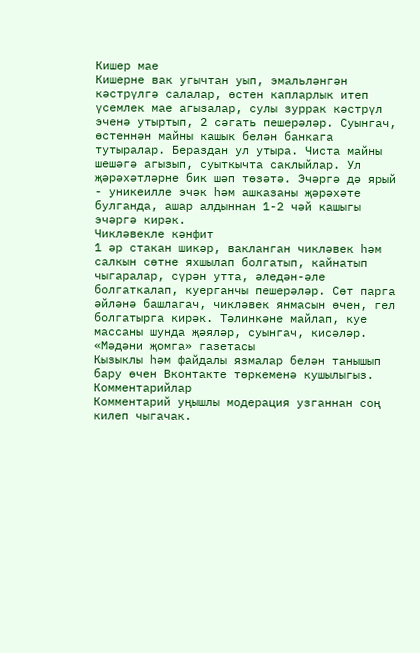Кишер мае
Кишерне вак угычтан уып, эмальләнгән кәстрүлгә салалар, өстен капларлык итеп үсемлек мае агызалар, сулы зуррак кәстрүл эченә утыртып, 2 сәгать пешерәләр. Суынгач, өстеннән майны кашык белән банкага тутыралар. Бераздан ул утыра. Чиста майны шешәгә агызып, суыткычта саклыйлар. Ул җәрәхәтләрне бик шәп төзәтә. Эчәргә дә ярый - уникеилле эчәк һәм ашказаны җәрәхәте булганда, ашар алдыннан 1-2 чәй кашыгы эчәргә кирәк.
Чикләвекле кәнфит
1 әр стакан шикәр, вакланган чикләвек һәм салкын сөтне яхшылап болгатып, кайнатып чыгаралар, сүрән утта, әледән-әле болгаткалап, куерганчы пешерәләр. Сөт парга әйләнә башлагач, чикләвек янмасын өчен, гел болгатырга кирәк. Тәлинкәне майлап, куе массаны шунда җәяләр, суынгач, кисәләр.
«Мәдәни җомга» газетасы
Кызыклы һәм файдалы язмалар белән танышып бару өчен Вконтакте төркеменә кушылыгыз.
Комментарийлар
Комментарий уңышлы модерация узганнан соң килеп чыгачак.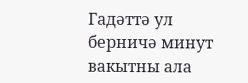Гадәттә ул берничә минут вакытны ала